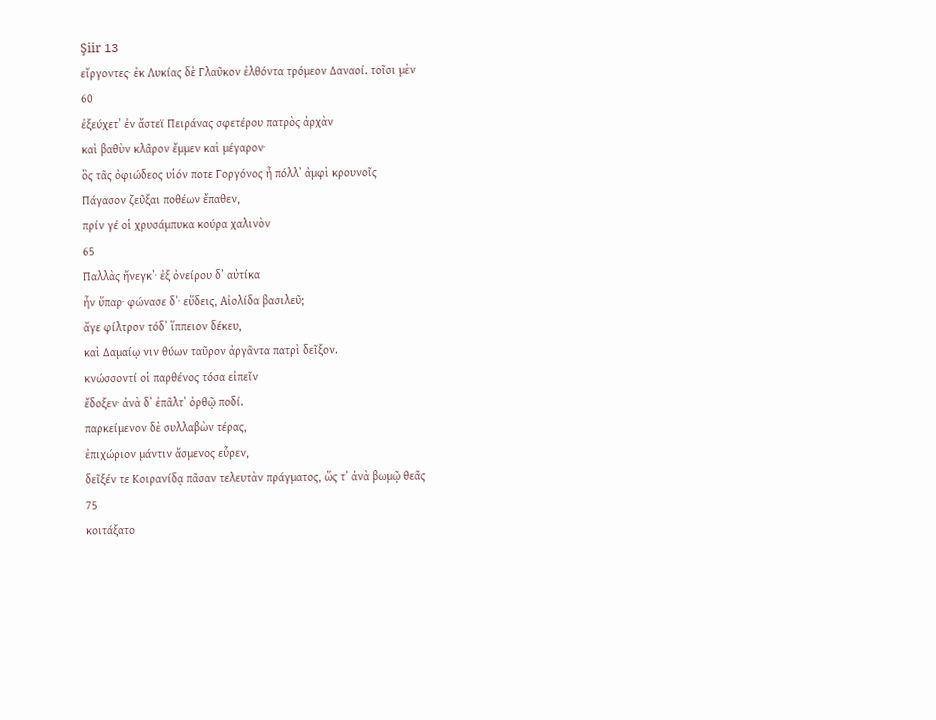Şiir 13
εἴργοντες· ἐκ Λυκίας δὲ Γλαῦκον ἐλθόντα τρόμεον Δαναοί. τοῖσι μὲν
60
ἐξεύχετʼ ἐν ἄστεϊ Πειράνας σφετέρου πατρὸς ἀρχὰν
καὶ βαθὺν κλᾶρον ἔμμεν καὶ μέγαρον·
ὃς τᾶς ὀφιώδεος υἱόν ποτε Γοργόνος ἦ πόλλʼ ἀμφὶ κρουνοῖς
Πάγασον ζεῦξαι ποθέων ἔπαθεν,
πρίν γέ οἱ χρυσάμπυκα κούρα χαλινὸν
65
Παλλὰς ἤνεγκʼ· ἐξ ὀνείρου δʼ αὐτίκα
ἦν ὕπαρ· φώνασε δʼ· εὕδεις, Αἰολίδα βασιλεῦ;
ἄγε φίλτρον τόδʼ ἵππειον δέκευ,
καὶ Δαμαίῳ νιν θύων ταῦρον ἀργᾶντα πατρὶ δεῖξον.
κνώσσοντί οἱ παρθένος τόσα εἰπεῖν
ἔδοξεν· ἀνὰ δʼ ἐπᾶλτʼ ὀρθῷ ποδί.
παρκείμενον δὲ συλλαβὼν τέρας,
ἐπιχώριον μάντιν ἄσμενος εὗρεν,
δεῖξέν τε Κοιρανίδᾳ πᾶσαν τελευτὰν πράγματος, ὥς τʼ ἀνὰ βωμῷ θεᾶς
75
κοιτάξατο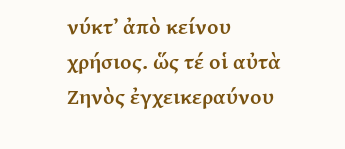νύκτʼ ἀπὸ κείνου χρήσιος. ὥς τέ οἱ αὐτὰ
Ζηνὸς ἐγχεικεραύνου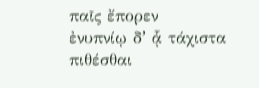παῖς ἔπορεν
ἐνυπνίῳ δʼ ᾇ τάχιστα πιθέσθαι